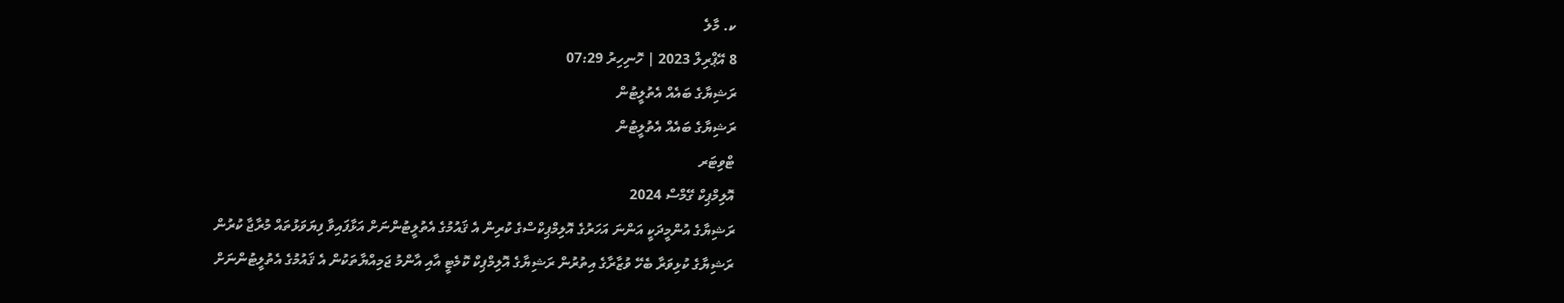ކ. މާލެ
8 އޭޕްރިލް 2023 | ހޮނިހިރު 07:29
ރަޝިޔާގެ ބައެއް އެތުލީޓުން
ރަޝިޔާގެ ބައެއް އެތުލީޓުން
ޓްވިޓަރ
އޮލިމްޕިކް ގޭމްސް 2024
ރަޝިޔާގެ އުންމީދަކީ އަންނަ އަހަރުގެ އޮލިމްޕިކްސްގެ ކުރިން އެ ޤައުމުގެ އެތުލީޓުންނަށް އަޅާފައިވާ ފިޔަވަޅުތައް މުރާޖާ ކުރުން
ރަޝިޔާގެ ކުޅިވަރާ ބެހޭ ވުޒާރާގެ އިތުރުން ރަޝިޔާގެ އޮލިމްޕިކް ކޮމެޓީ އާއި އާންމު ޖަމިއްޔާތަކުން އެ ޤައުމުގެ އެތުލީޓުންނަށް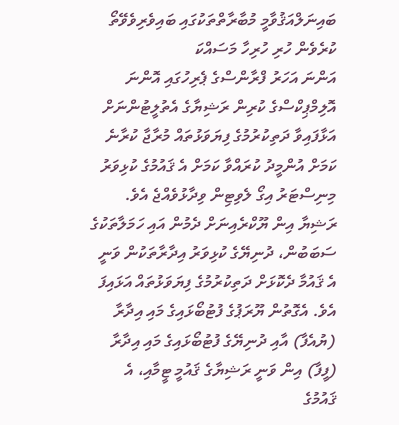ބައިނަލްއަޤުވާމީ މުބާރާތްތަކުގައި ބައިވެރިވެވޭތޯ ކުރެވެން ހުރި ހުރިހާ މަސައްކަ
އަންނަ އަހަރު ފްރާންސްގެ ޕެރިހުގައި އޮންނަ އޮލިމްޕިކްސްގެ ކުރިން ރަޝިޔާގެ އެތުލީޓުންނަށް އަޅާފައިވާ ދަތިކުރުމުގެ ފިޔަވަޅުތައް މުރާޖާ ކުރާނެ ކަމަށް އުންމީދު ކުރައްވާ ކަމަށް އެ ޤައުމުގެ ކުޅިވަރު މިނިސްޓަރު އިގޯ ލެވިޓިން ވިދާޅުވެއްޖެ އެވެ.
ރަޝިޔާ އިން ޔޫކްރެއިނަށް ދެމުން އައި ހަމަލާތަކުގެ ސަބަބުން، ދުނިޔޭގެ ކުޅިވަރު އިދާރާތަކުން ވަނީ އެ ޤައުމާ ދެކޮޅަށް ދަތިކުރުމުގެ ފިޔަވަޅުތައް އަޅައިފަ އެވެ. އެގޮތުން ޔޫރަޕުގެ ފުޓުބޯޅައިގެ މައި އިދާރާ (ޔުއެފާ) އާއި ދުނިޔޭގެ ފުޓުބޯޅައިގެ މައި އިދާރާ (ފީފާ) އިން ވަނީ ރަޝިޔާގެ ޤައުމީ ޓީމާއި، އެ ޤައުމުގެ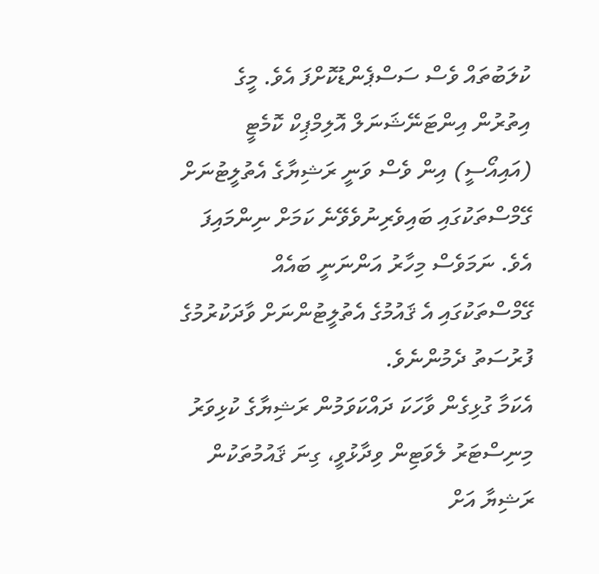ކުލަބުތައް ވެސް ސަސްޕެންޑުކޮށްފަ އެވެ. މީގެ އިތުރުން އިންޓަނޭޝަނަލް އޮލިމްޕިކް ކޮމެޓީ (އައިއޯސީ) އިން ވެސް ވަނީ ރަޝިޔާގެ އެތުލީޓުނަށް ގޭމްސްތަކުގައި ބައިވެރިނުވެވޭނެ ކަމަށް ނިންމައިފަ އެވެ. ނަމަވެސް މިހާރު އަންނަނީ ބައެއް ގޭމްސްތަކުގައި އެ ޤައުމުގެ އެތުލީޓުންނަށް ވާދަކުރުމުގެ ފުރުސަތު ދެމުންނެވެ.
އެކަމާ ގުޅިގެން ވާހަކަ ދައްކަވަމުން ރަޝިޔާގެ ކުޅިވަރު މިނިސްޓަރު ލެވަޓިން ވިދާޅުވީ، ގިނަ ޤައުމުތަކުން ރަޝިޔާ އަށް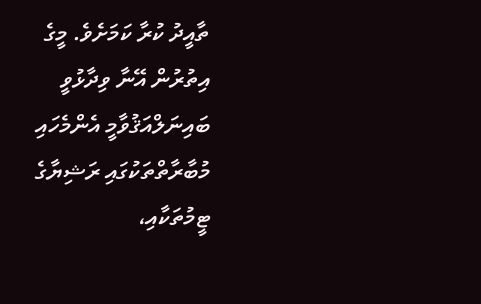ތާއީދު ކުރާ ކަމަށެވެ. މީގެ އިތުރުން އޭނާ ވިދާޅުވީ ބައިނަލްއަޤުވާމީ އެންމެހައި މުބާރާތްތަކުގައި ރަޝިޔާގެ ޓީމުތަކާއި،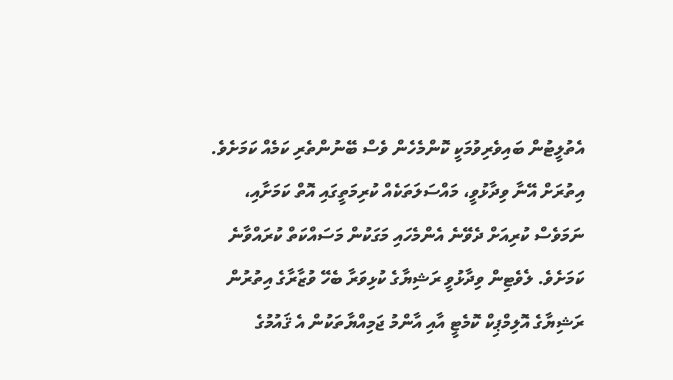އެތުލީޓުން ބައިވެރިވުމަކީ ކޮންމެހެން ވެސް ބޭނުންތެރި ކަމެއް ކަމަށެވެ. އިތުރަށް އޭނާ ވިދާޅުވީ، މައްސަލަތަކެއް ކުރިމަތީގައި އޮތް ކަމަށާއި، ނަމަވެސް ކުރިއަށް ދެވޭނެ އެންމެހައި މަގަކުން މަސައްކަތް ކުރައްވާނެ ކަމަށެވެ. ލެވެޓިން ވިދާޅުވީ ރަޝިޔާގެ ކުޅިވަރާ ބެހޭ ވުޒާރާގެ އިތުރުން ރަޝިޔާގެ އޮލިމްޕިކް ކޮމެޓީ އާއި އާންމު ޖަމިއްޔާތަކުން އެ ޤައުމުގެ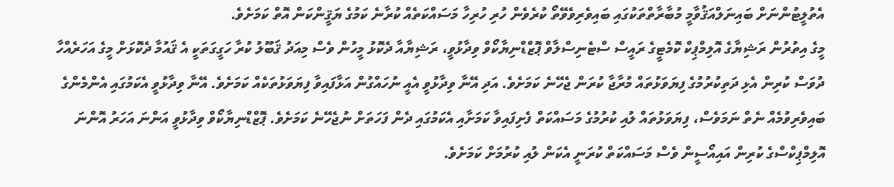އެތުލީޓުންނަށް ބައިނަލްއަޤުވާމީ މުބާރާތްތަކުގައި ބައިވެރިވެވޭތޯ ކުރެވެން ހުރި ހުރިހާ މަސައްކަތެއް ކުރާނެ ކަމުގެ ޔަޤީންކަން އޮތް ކަމަށެވެ.
މީގެ އިތުރުން ރަޝިޔާގެ އޮލިމްޕިކް ކޮމެޓީގެ ރައީސް ސްޓެނިސްލާވް ޕޮޒްޑްނިޔާކޯވް ވިދާޅުވީ، ރަޝިޔާއާ ދެކޮޅު މީހުން ވެސް މިއަދު ޤަބޫލު ކުރާ ހަގީގަތަކީ އެ ޤައުމާ ދެކޮޅަށް މީގެ އަހަރެއްހާ ދުވަސް ކުރިން އެޅި ދަތިކުރުމުގެ ފިޔަވަޅުތައް މުރާޖާ ކުރަން ޖެހޭނެ ކަމަށެވެ. އަދި އޭނާ ވިދާޅުވީ އެއީ ނުހައްގުން އަޅާފައިވާ ފިޔަވަޅުތަކެއް ކަމަށެވެ. އޭނާ ވިދާޅުވީ އެކަމުގައި އެންމެންގެ ބައިވެރިވުމެއް ނެތް ނަމަވެސް، ފިޔަވަޅުތައް ލުއި ކުރުމުގެ މަސައްކަތް ފެށިފައިވާ ކަމަށާއި އެކަމުގައި ދެން ފަހަތަށް ނުޖެހޭނެ ކަމަށެވެ. ޕޮޒްޑްނިޔާކޯވް ވިދާޅުވީ އަންނަ އަހަރު އޮންނަ އޮލިމްޕިކްސްގެ ކުރިން އައިއޯސީން ވެސް މަސައްކަތް ކުރަނީ އެކަން ލުއި ކުރުމަށް ކަމަށެވެ.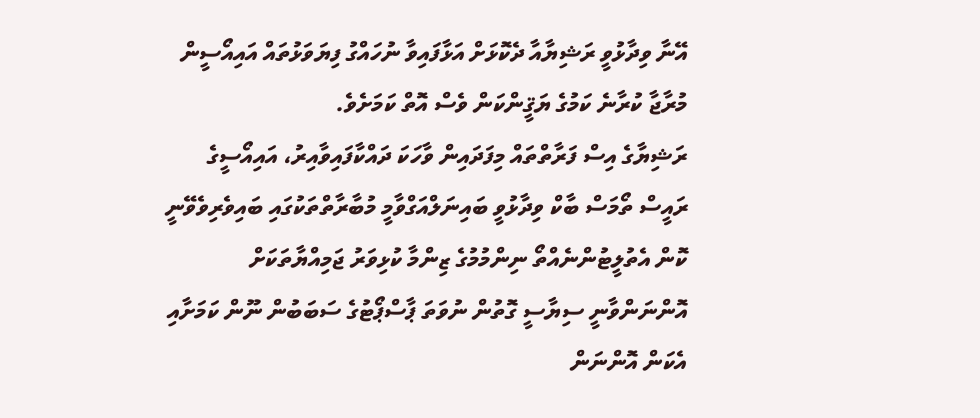އޭނާ ވިދާޅުވީ ރަޝިޔާއާ ދެކޮޅަށް އަޅާފައިވާ ނުހައްގު ފިޔަވަޅުތައް އައިއޯސީން މުރާޖާ ކުރާނެ ކަމުގެ ޔަޤީންކަން ވެސް އޮތް ކަމަށެވެ.
ރަޝިޔާގެ އިސް ފަރާތްތައް މިފަދައިން ވާހަކަ ދައްކާފައިވާއިރު، އައިއޯސީގެ ރައީސް ތޯމަސް ބާކް ވިދާޅުވީ ބައިނަލްއަގްވާމީ މުބާރާތްތަކުގައި ބައިވެރިވެވޭނީ ކޮން އެތުލީޓުންނެއްތޯ ނިންމުމުގެ ޒިންމާ ކުޅިވަރު ޖަމިއްޔާތަކަށް އޮންނަންވާނީ ސިޔާސީ ގޮތުން ނުވަތަ ޕާސްޕޯޓުގެ ސަބަބުން ނޫން ކަމަށާއި އެކަން އޮންނަން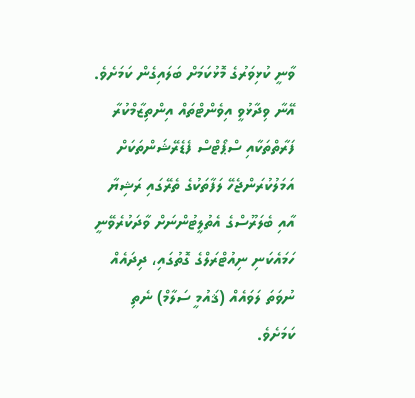ވާނީ ކުޅިވަރުގެ މޮޅުކަމަށް ބަލައިގެން ކަމަށެވެ. އޭނާ ވިދާޅުވީ އިވެންޓްތައް އިންތިޒާމްކުރާ ފަރާތްތަކާއި ސްޕޯޓްސް ފެޑެރޭޝަންތަކަށް އަމަލުކުރަންޖެހޭ ލަފާތަކުގެ ތެރޭގައި ރަޝިޔާ އާއި ބެލަރޫސްގެ އެތުލީޓުންނަށް ވާދަކުރެވޭނީ ހަމައެކަނި ނިއުޓްރަލްގެ ގޮތުގައި، ދިދައެއް ނުވަތަ ލަވައެއް (ޤައުމީ ސަލާމް) ނެތި ކަމަށެވެ.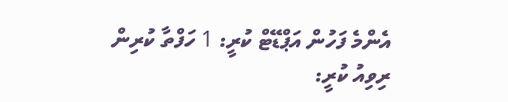އެންމެ ފަހުން އަޕްޑޭޓް ކުރީ: 1 ހަފްތާ ކުރިން
ރިވިއު ކުރީ: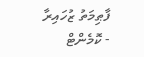ފާޠިމަތު ޒުހައިރާ
- ކޮމެންޓް